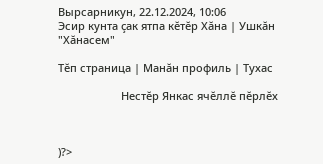Вырсарникун, 22.12.2024, 10:06
Эсир кунта çак ятпа кĕтĕр Хăна | Ушкăн "Хăнасем"

Тĕп страница | Манăн профиль | Тухас

                     Нестĕр Янкас ячĕллĕ пĕрлĕх



)?>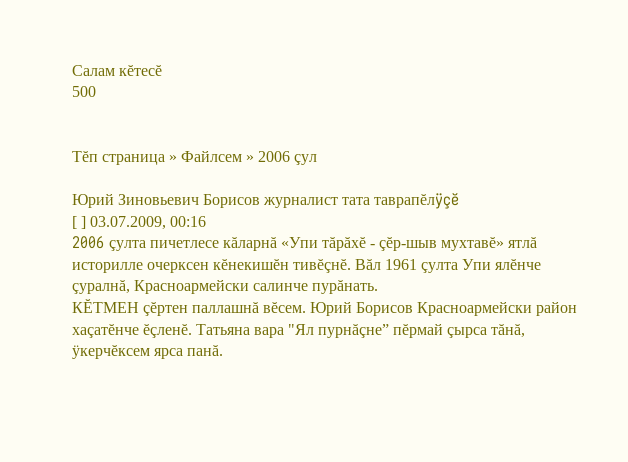Салам кĕтесĕ
500


Тĕп страница » Файлсем » 2006 çул

Юрий Зиновьевич Борисов журналист тата таврапĕлÿçĕ
[ ] 03.07.2009, 00:16
2006 çулта пичетлесе кăларнă «Упи тăрăхĕ - çĕр-шыв мухтавĕ» ятлă историлле очерксен кĕнекишĕн тивĕçнĕ. Вăл 1961 çулта Упи ялĕнче çуралнă, Красноармейски салинче пурăнать.
КĔТМЕН çĕртен паллашнă вĕсем. Юрий Борисов Красноармейски район хаçатĕнче ĕçленĕ. Татьяна вара "Ял пурнăçне” пĕрмай çырса тăнă, ÿкерчĕксем ярса панă.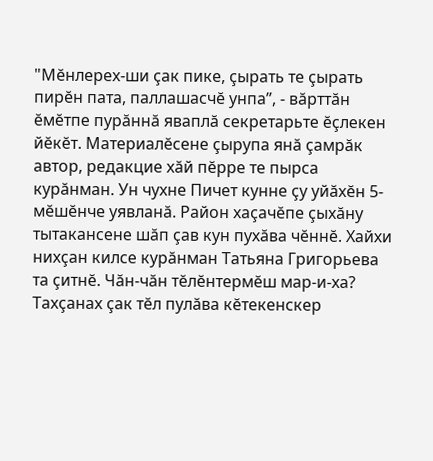"Мĕнлерех-ши çак пике, çырать те çырать пирĕн пата, паллашасчĕ унпа”, - вăрттăн ĕмĕтпе пурăннă яваплă секретарьте ĕçлекен йĕкĕт. Материалĕсене çырупа янă çамрăк автор, редакцие хăй пĕрре те пырса курăнман. Ун чухне Пичет кунне çу уйăхĕн 5-мĕшĕнче уявланă. Район хаçачĕпе çыхăну тытакансене шăп çав кун пухăва чĕннĕ. Хайхи нихçан килсе курăнман Татьяна Григорьева та çитнĕ. Чăн-чăн тĕлĕнтермĕш мар-и-ха? Тахçанах çак тĕл пулăва кĕтекенскер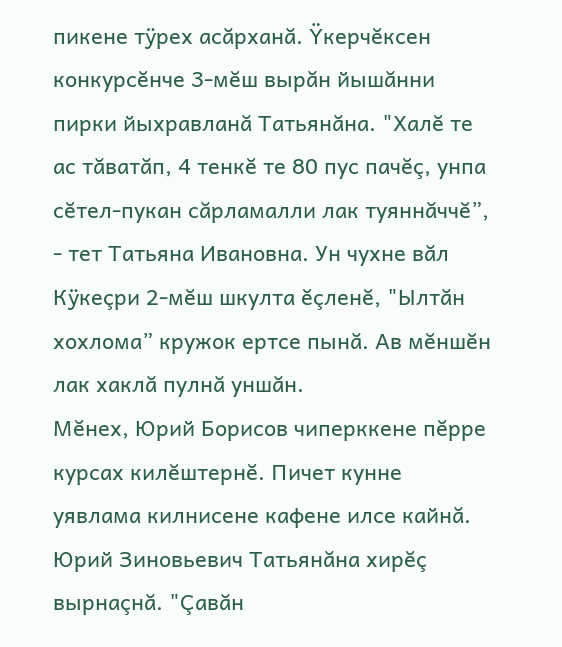пикене тÿрех асăрханă. Ÿкерчĕксен конкурсĕнче 3-мĕш вырăн йышăнни пирки йыхравланă Татьянăна. "Халĕ те ас тăватăп, 4 тенкĕ те 80 пус пачĕç, унпа сĕтел-пукан сăрламалли лак туяннăччĕ”, - тет Татьяна Ивановна. Ун чухне вăл Кÿкеçри 2-мĕш шкулта ĕçленĕ, "Ылтăн хохлома” кружок ертсе пынă. Ав мĕншĕн лак хаклă пулнă уншăн.
Мĕнех, Юрий Борисов чиперккене пĕрре курсах килĕштернĕ. Пичет кунне уявлама килнисене кафене илсе кайнă. Юрий Зиновьевич Татьянăна хирĕç вырнаçнă. "Çавăн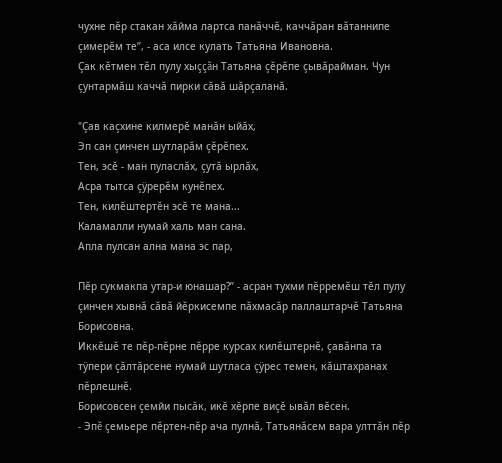чухне пĕр стакан хăйма лартса панăччĕ, каччăран вăтаннипе çимерĕм те”, - аса илсе кулать Татьяна Ивановна.
Çак кĕтмен тĕл пулу хыççăн Татьяна çĕрĕпе çывăрайман. Чун çунтармăш каччă пирки сăвă шăрçаланă.

"Çав каçхине килмерĕ манăн ыйăх,
Эп сан çинчен шутларăм çĕрĕпех.
Тен, эсĕ - ман пуласлăх, çутă ырлăх,
Асра тытса çÿрерĕм кунĕпех.
Тен, килĕштертĕн эсĕ те мана...
Каламалли нумай халь ман сана.
Апла пулсан ална мана эс пар,

Пĕр сукмакпа утар-и юнашар?” - асран тухми пĕрремĕш тĕл пулу çинчен хывнă сăвă йĕркисемпе пăхмасăр паллаштарчĕ Татьяна Борисовна.
Иккĕшĕ те пĕр-пĕрне пĕрре курсах килĕштернĕ, çавăнпа та тÿпери çăлтăрсене нумай шутласа çÿрес темен, кăштахранах пĕрлешнĕ.
Борисовсен çемйи пысăк, икĕ хĕрпе виçĕ ывăл вĕсен.
- Эпĕ çемьере пĕртен-пĕр ача пулнă, Татьянăсем вара улттăн пĕр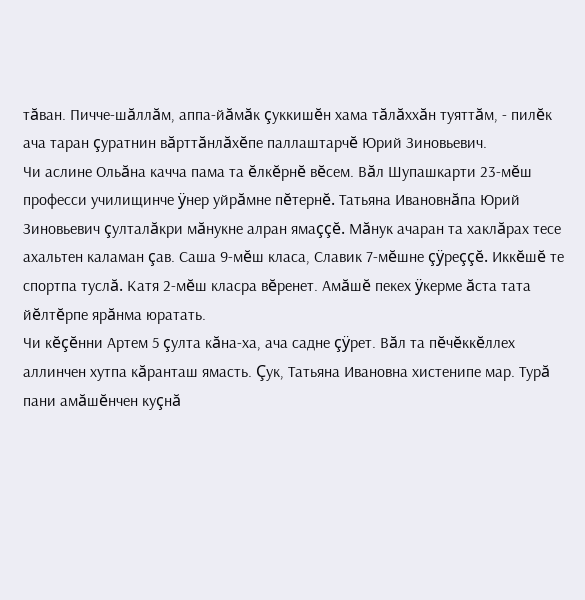тăван. Пичче-шăллăм, аппа-йăмăк çуккишĕн хама тăлăххăн туяттăм, - пилĕк ача таран çуратнин вăрттăнлăхĕпе паллаштарчĕ Юрий Зиновьевич.
Чи аслине Ольăна качча пама та ĕлкĕрнĕ вĕсем. Вăл Шупашкарти 23-мĕш професси училищинче ÿнер уйрăмне пĕтернĕ. Татьяна Ивановнăпа Юрий Зиновьевич çулталăкри мăнукне алран ямаççĕ. Мăнук ачаран та хаклăрах тесе ахальтен каламан çав. Саша 9-мĕш класа, Славик 7-мĕшне çÿреççĕ. Иккĕшĕ те спортпа туслă. Катя 2-мĕш класра вĕренет. Амăшĕ пекех ÿкерме ăста тата йĕлтĕрпе ярăнма юратать.
Чи кĕçĕнни Артем 5 çулта кăна-ха, ача садне çÿрет. Вăл та пĕчĕккĕллех аллинчен хутпа кăранташ ямасть. Çук, Татьяна Ивановна хистенипе мар. Турă пани амăшĕнчен куçнă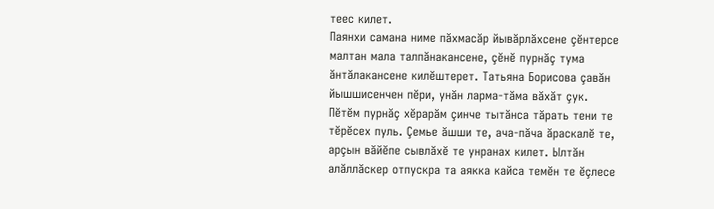теес килет.
Паянхи самана ниме пăхмасăр йывăрлăхсене çĕнтерсе малтан мала талпăнакансене, çĕнĕ пурнăç тума ăнтăлакансене килĕштерет. Татьяна Борисова çавăн йышшисенчен пĕри, унăн ларма-тăма вăхăт çук. Пĕтĕм пурнăç хĕрарăм çинче тытăнса тăрать тени те тĕрĕсех пуль. Çемье ăшши те, ача-пăча ăраскалĕ те, арçын вăйĕпе сывлăхĕ те унранах килет. Ылтăн алăллăскер отпускра та аякка кайса темĕн те ĕçлесе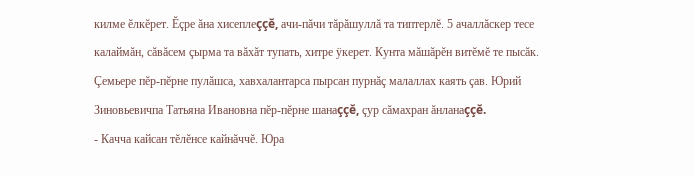килме ĕлкĕрет. Ĕçре ăна хисеплеççĕ, ачи-пăчи тăрăшуллă та типтерлĕ. 5 ачаллăскер тесе калаймăн, сăвăсем çырма та вăхăт тупать, хитре ÿкерет. Кунта мăшăрĕн витĕмĕ те пысăк. Çемьере пĕр-пĕрне пулăшса, хавхалантарса пырсан пурнăç малаллах каять çав. Юрий Зиновьевичпа Татьяна Ивановна пĕр-пĕрне шанаççĕ, çур сăмахран ăнланаççĕ.
- Качча кайсан тĕлĕнсе кайнăччĕ. Юра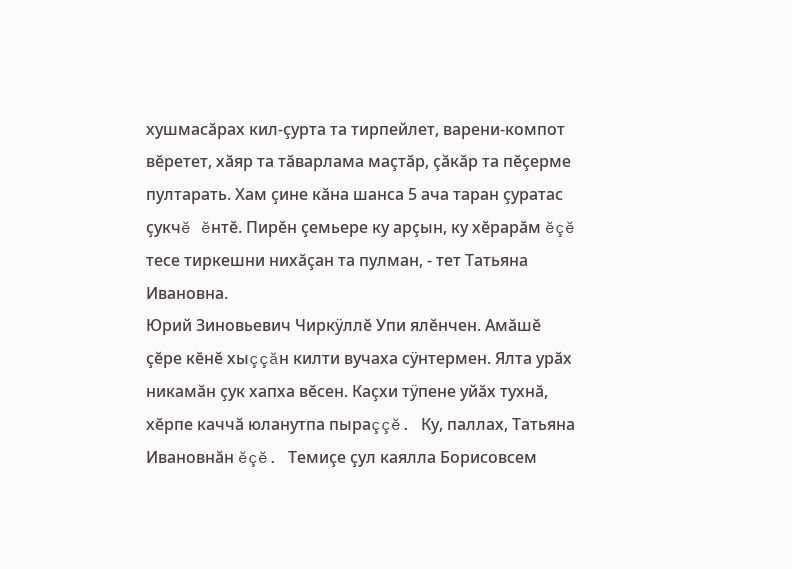хушмасăрах кил-çурта та тирпейлет, варени-компот вĕретет, хăяр та тăварлама маçтăр, çăкăр та пĕçерме пултарать. Хам çине кăна шанса 5 ача таран çуратас çукчĕ ĕнтĕ. Пирĕн çемьере ку арçын, ку хĕрарăм ĕçĕ тесе тиркешни нихăçан та пулман, - тет Татьяна Ивановна.
Юрий Зиновьевич Чиркÿллĕ Упи ялĕнчен. Амăшĕ çĕре кĕнĕ хыççăн килти вучаха сÿнтермен. Ялта урăх никамăн çук хапха вĕсен. Каçхи тÿпене уйăх тухнă, хĕрпе каччă юланутпа пыраççĕ. Ку, паллах, Татьяна Ивановнăн ĕçĕ. Темиçе çул каялла Борисовсем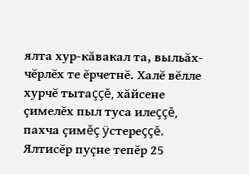ялта хур-кăвакал та, выльăх-чĕрлĕх те ĕрчетнĕ. Халĕ вĕлле хурчĕ тытаççĕ, хăйсене çимелĕх пыл туса илеççĕ, пахча çимĕç ÿстереççĕ. Ялтисĕр пуçне тепĕр 25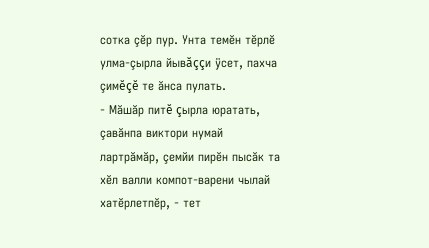сотка çĕр пур. Унта темĕн тĕрлĕ улма-çырла йывăççи ÿсет, пахча çимĕçĕ те ăнса пулать.
- Мăшăр питĕ çырла юратать, çавăнпа виктори нумай лартрăмăр, çемйи пирĕн пысăк та хĕл валли компот-варени чылай хатĕрлетпĕр, - тет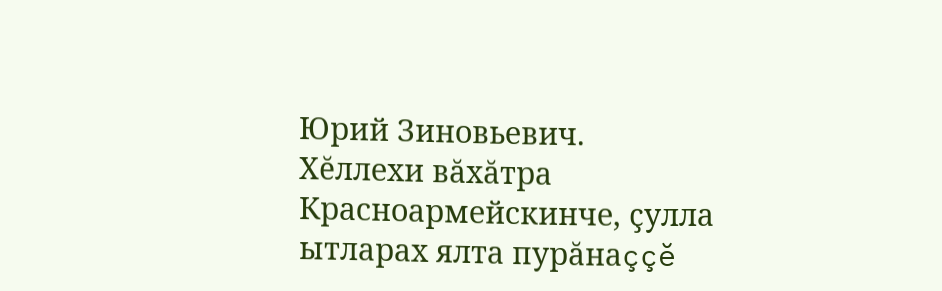Юрий Зиновьевич.
Хĕллехи вăхăтра Красноармейскинче, çулла ытларах ялта пурăнаççĕ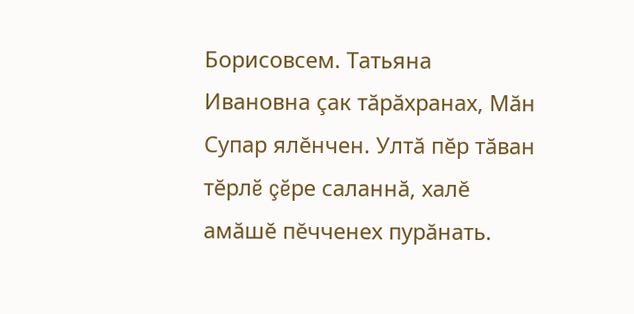Борисовсем. Татьяна Ивановна çак тăрăхранах, Мăн Супар ялĕнчен. Ултă пĕр тăван тĕрлĕ çĕре саланнă, халĕ амăшĕ пĕчченех пурăнать.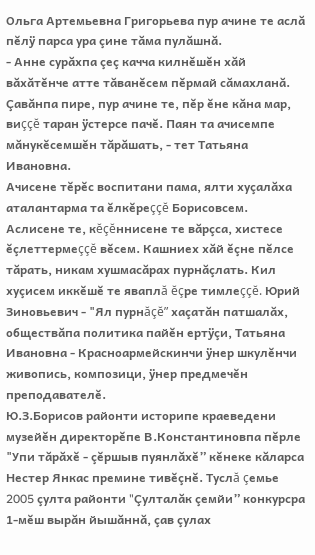Ольга Артемьевна Григорьева пур ачине те аслă пĕлÿ парса ура çине тăма пулăшнă.
- Анне сурăхпа çеç качча килнĕшĕн хăй вăхăтĕнче атте тăванĕсем пĕрмай сăмахланă. Çавăнпа пире, пур ачине те, пĕр ĕне кăна мар, виççĕ таран ÿстерсе пачĕ. Паян та ачисемпе мăнукĕсемшĕн тăрăшать, - тет Татьяна Ивановна.
Ачисене тĕрĕс воспитани пама, ялти хуçалăха аталантарма та ĕлкĕреççĕ Борисовсем. Аслисене те, кĕçĕннисене те вăрçса, хистесе ĕçлеттермеççĕ вĕсем. Кашниех хăй ĕçне пĕлсе тăрать, никам хушмасăрах пурнăçлать. Кил хуçисем иккĕшĕ те яваплă ĕçре тимлеççĕ. Юрий Зиновьевич - "Ял пурнăçĕ” хаçатăн патшалăх, обществăпа политика пайĕн ертÿçи, Татьяна Ивановна - Красноармейскинчи ÿнер шкулĕнчи живопись, композици, ÿнер предмечĕн преподавателĕ.
Ю.З.Борисов районти историпе краеведени музейĕн директорĕпе В.Константиновпа пĕрле "Упи тăрăхĕ - çĕршыв пуянлăхĕ” кĕнеке кăларса Нестер Янкас премине тивĕçнĕ. Туслă çемье 2005 çулта районти "Çулталăк çемйи” конкурсра 1-мĕш вырăн йышăннă, çав çулах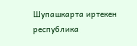Шупашкарта иртекен республика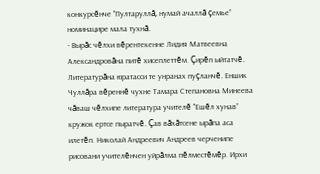конкурсĕнче "Пултаруллă, нумай ачаллă çемье” номинацире мала тухнă.
- Вырăс чĕлхи вĕрентекенне Лидия Матвеевна Александровăна питĕ хисеплеттĕм. Çирĕп ыйтатчĕ. Литературăна юратасси те унранах пуçланчĕ. Еншик Чуллăра вĕреннĕ чухне Тамара Степановна Минеева чăваш чĕлхипе литература учителĕ "Ешĕл хунав” кружок ертсе пыратчĕ. Çав вăхăтсене ырăпа аса илетĕп. Николай Андреевич Андреев черченипе рисовани учителĕнчен уйрăлма пĕлместĕмĕр. Ирхи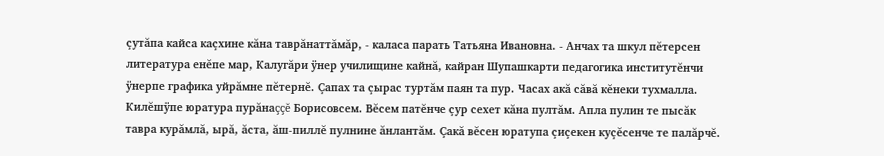çутăпа кайса каçхине кăна таврăнаттăмăр, - каласа парать Татьяна Ивановна. - Анчах та шкул пĕтерсен литература енĕпе мар, Калугăри ÿнер училищине кайнă, кайран Шупашкарти педагогика институтĕнчи ÿнерпе графика уйрăмне пĕтернĕ. Çапах та çырас туртăм паян та пур. Часах акă сăвă кĕнеки тухмалла.
Килĕшÿпе юратура пурăнаççĕ Борисовсем. Вĕсем патĕнче çур сехет кăна пултăм. Апла пулин те пысăк тавра курăмлă, ырă, ăста, ăш-пиллĕ пулнине ăнлантăм. Çакă вĕсен юратупа çиçекен куçĕсенче те палăрчĕ.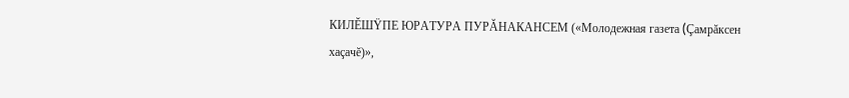КИЛĔШŸПЕ ЮРАТУРА ПУРĂНАКАНСЕМ («Молодежная газета (Çамрăксен хаçачĕ)»,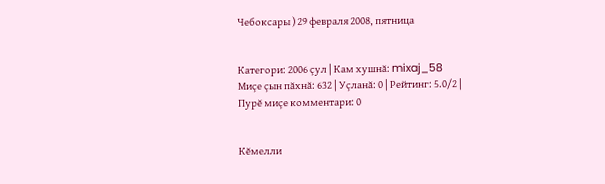Чебоксары ) 29 февраля 2008, пятница


Категори: 2006 çул | Кам хушнă: mixaj_58
Миçе çын пăхнă: 632 | Уçланă: 0 | Рейтинг: 5.0/2 |
Пурĕ миçе комментари: 0


Кĕмелли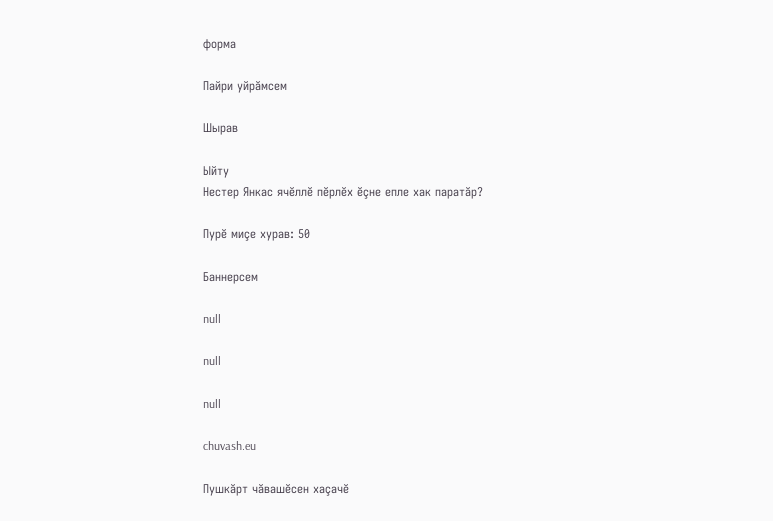форма

Пайри уйрăмсем

Шырав

Ыйту
Нестер Янкас ячĕллĕ пĕрлĕх ĕçне епле хак паратăр?

Пурĕ миçе хурав: 50

Баннерсем

null

null

null

chuvash.eu

Пушкăрт чăвашĕсен хаçачĕ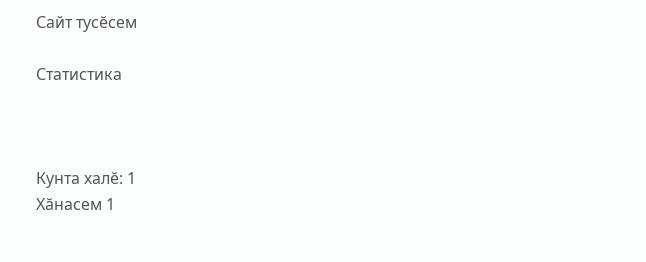Сайт тусĕсем

Статистика



Кунта халĕ: 1
Хăнасем 1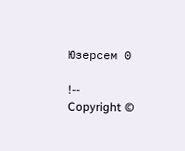Юзерсем 0

!--
Copyright ©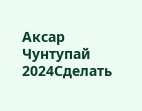Аксар Чунтупай 2024Сделать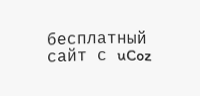бесплатный сайт с uCoz